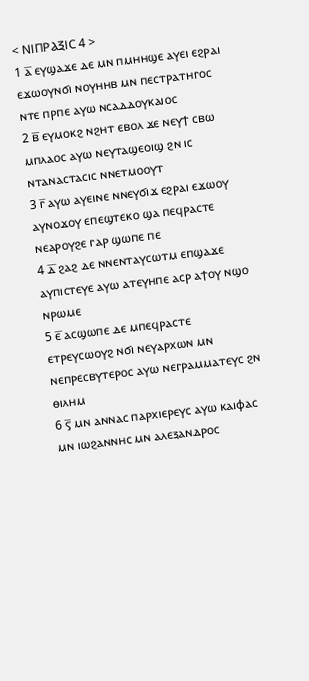< ⲚⲒⲠⲢⲀⲜⲒⲤ 4 >
1 ⲁ̅ ⲉⲩϣⲁϫⲉ ⲇⲉ ⲙⲛ ⲡⲙⲏⲏϣⲉ ⲁⲩⲉⲓ ⲉϩⲣⲁⲓ ⲉϫⲱⲟⲩⲛϭⲓ ⲛⲟⲩⲏⲏⲃ ⲙⲛ ⲡⲉⲥⲧⲣⲁⲧⲏⲅⲟⲥ ⲛⲧⲉ ⲡⲣⲡⲉ ⲁⲩⲱ ⲛⲥⲁⲇⲇⲟⲩⲕⲁⲓⲟⲥ
2 ⲃ̅ ⲉⲩⲙⲟⲕϩ ⲛϩⲏⲧ ⲉⲃⲟⲗ ϫⲉ ⲛⲉⲩϯ ⲥⲃⲱ ⲙⲡⲗⲁⲟⲥ ⲁⲩⲱ ⲛⲉⲩⲧⲁϣⲉⲟⲓϣ ϩⲛ ⲓⲥ ⲛⲧⲁⲛⲁⲥⲧⲁⲥⲓⲥ ⲛⲛⲉⲧⲙⲟⲟⲩⲧ
3 ⲅ̅ ⲁⲩⲱ ⲁⲩⲉⲓⲛⲉ ⲛⲛⲉⲩϭⲓϫ ⲉϩⲣⲁⲓ ⲉϫⲱⲟⲩ ⲁⲩⲛⲟϫⲟⲩ ⲉⲡⲉϣⲧⲉⲕⲟ ϣⲁ ⲡⲉϥⲣⲁⲥⲧⲉ ⲛⲉⲁⲣⲟⲩϩⲉ ⲅⲁⲣ ϣⲱⲡⲉ ⲡⲉ
4 ⲇ̅ ϩⲁϩ ⲇⲉ ⲛⲛⲉⲛⲧⲁⲩⲥⲱⲧⲙ ⲉⲡϣⲁϫⲉ ⲁⲩⲡⲓⲥⲧⲉⲩⲉ ⲁⲩⲱ ⲁⲧⲉⲩⲏⲡⲉ ⲁⲥⲣ ⲁϯⲟⲩ ⲛϣⲟ ⲛⲣⲱⲙⲉ
5 ⲉ̅ ⲁⲥϣⲱⲡⲉ ⲇⲉ ⲙⲡⲉϥⲣⲁⲥⲧⲉ ⲉⲧⲣⲉⲩⲥⲱⲟⲩϩ ⲛϭⲓ ⲛⲉⲩⲁⲣⲭⲱⲛ ⲙⲛ ⲛⲉⲡⲣⲉⲥⲃⲩⲧⲉⲣⲟⲥ ⲁⲩⲱ ⲛⲉⲅⲣⲁⲙⲙⲁⲧⲉⲩⲥ ϩⲛ ⲑⲓⲗⲏⲙ
6 ⲋ̅ ⲙⲛ ⲁⲛⲛⲁⲥ ⲡⲁⲣⲭⲓⲉⲣⲉⲩⲥ ⲁⲩⲱ ⲕⲁⲓⲫⲁⲥ ⲙⲛ ⲓⲱϩⲁⲛⲛⲏⲥ ⲙⲛ ⲁⲗⲉⲝⲁⲛⲇⲣⲟⲥ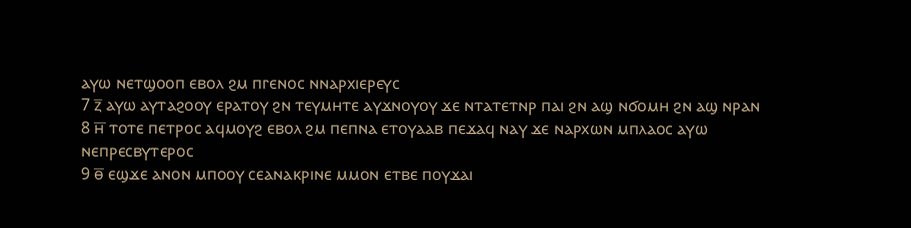ⲁⲩⲱ ⲛⲉⲧϣⲟⲟⲡ ⲉⲃⲟⲗ ϩⲙ ⲡⲅⲉⲛⲟⲥ ⲛⲛⲁⲣⲭⲓⲉⲣⲉⲩⲥ
7 ⲍ̅ ⲁⲩⲱ ⲁⲩⲧⲁϩⲟⲟⲩ ⲉⲣⲁⲧⲟⲩ ϩⲛ ⲧⲉⲩⲙⲏⲧⲉ ⲁⲩϫⲛⲟⲩⲟⲩ ϫⲉ ⲛⲧⲁⲧⲉⲧⲛⲣ ⲡⲁⲓ ϩⲛ ⲁϣ ⲛϭⲟⲙⲏ ϩⲛ ⲁϣ ⲛⲣⲁⲛ
8 ⲏ̅ ⲧⲟⲧⲉ ⲡⲉⲧⲣⲟⲥ ⲁϥⲙⲟⲩϩ ⲉⲃⲟⲗ ϩⲙ ⲡⲉⲡⲛⲁ ⲉⲧⲟⲩⲁⲁⲃ ⲡⲉϫⲁϥ ⲛⲁⲩ ϫⲉ ⲛⲁⲣⲭⲱⲛ ⲙⲡⲗⲁⲟⲥ ⲁⲩⲱ ⲛⲉⲡⲣⲉⲥⲃⲩⲧⲉⲣⲟⲥ
9 ⲑ̅ ⲉϣϫⲉ ⲁⲛⲟⲛ ⲙⲡⲟⲟⲩ ⲥⲉⲁⲛⲁⲕⲣⲓⲛⲉ ⲙⲙⲟⲛ ⲉⲧⲃⲉ ⲡⲟⲩϫⲁⲓ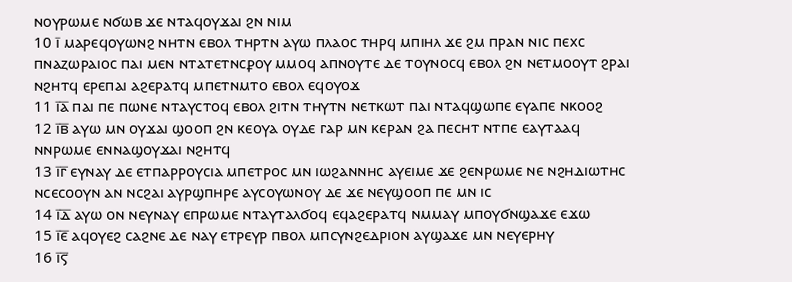ⲛⲟⲩⲣⲱⲙⲉ ⲛϭⲱⲃ ϫⲉ ⲛⲧⲁϥⲟⲩϫⲁⲓ ϩⲛ ⲛⲓⲙ
10 ⲓ̅ ⲙⲁⲣⲉϥⲟⲩⲱⲛϩ ⲛⲏⲧⲛ ⲉⲃⲟⲗ ⲧⲏⲣⲧⲛ ⲁⲩⲱ ⲡⲗⲁⲟⲥ ⲧⲏⲣϥ ⲙⲡⲓⲏⲗ ϫⲉ ϩⲙ ⲡⲣⲁⲛ ⲛⲓⲥ ⲡⲉⲭⲥ ⲡⲛⲁⲍⲱⲣⲁⲓⲟⲥ ⲡⲁⲓ ⲙⲉⲛ ⲛⲧⲁⲧⲉⲧⲛⲥⳁⲟⲩ ⲙⲙⲟϥ ⲁⲡⲛⲟⲩⲧⲉ ⲇⲉ ⲧⲟⲩⲛⲟⲥϥ ⲉⲃⲟⲗ ϩⲛ ⲛⲉⲧⲙⲟⲟⲩⲧ ϩⲣⲁⲓ ⲛϩⲏⲧϥ ⲉⲣⲉⲡⲁⲓ ⲁϩⲉⲣⲁⲧϥ ⲙⲡⲉⲧⲛⲙⲧⲟ ⲉⲃⲟⲗ ⲉϥⲟⲩⲟϫ
11 ⲓ̅ⲁ̅ ⲡⲁⲓ ⲡⲉ ⲡⲱⲛⲉ ⲛⲧⲁⲩⲥⲧⲟϥ ⲉⲃⲟⲗ ϩⲓⲧⲛ ⲧⲏⲩⲧⲛ ⲛⲉⲧⲕⲱⲧ ⲡⲁⲓ ⲛⲧⲁϥϣⲱⲡⲉ ⲉⲩⲁⲡⲉ ⲛⲕⲟⲟϩ
12 ⲓ̅ⲃ̅ ⲁⲩⲱ ⲙⲛ ⲟⲩϫⲁⲓ ϣⲟⲟⲡ ϩⲛ ⲕⲉⲟⲩⲁ ⲟⲩⲇⲉ ⲅⲁⲣ ⲙⲛ ⲕⲉⲣⲁⲛ ϩⲁ ⲡⲉⲥⲏⲧ ⲛⲧⲡⲉ ⲉⲁⲩⲧⲁⲁϥ ⲛⲛⲣⲱⲙⲉ ⲉⲛⲛⲁϣⲟⲩϫⲁⲓ ⲛϩⲏⲧϥ
13 ⲓ̅ⲅ̅ ⲉⲩⲛⲁⲩ ⲇⲉ ⲉⲧⲡⲁⲣⲣⲟⲩⲥⲓⲁ ⲙⲡⲉⲧⲣⲟⲥ ⲙⲛ ⲓⲱϩⲁⲛⲛⲏⲥ ⲁⲩⲉⲓⲙⲉ ϫⲉ ϩⲉⲛⲣⲱⲙⲉ ⲛⲉ ⲛϩⲏⲇⲓⲱⲧⲏⲥ ⲛⲥⲉⲥⲟⲟⲩⲛ ⲁⲛ ⲛⲥϩⲁⲓ ⲁⲩⲣϣⲡⲏⲣⲉ ⲁⲩⲥⲟⲩⲱⲛⲟⲩ ⲇⲉ ϫⲉ ⲛⲉⲩϣⲟⲟⲡ ⲡⲉ ⲙⲛ ⲓⲥ
14 ⲓ̅ⲇ̅ ⲁⲩⲱ ⲟⲛ ⲛⲉⲩⲛⲁⲩ ⲉⲡⲣⲱⲙⲉ ⲛⲧⲁⲩⲧⲁⲗϭⲟϥ ⲉϥⲁϩⲉⲣⲁⲧϥ ⲛⲙⲙⲁⲩ ⲙⲡⲟⲩϭⲛϣⲁϫⲉ ⲉϫⲱ
15 ⲓ̅ⲉ̅ ⲁϥⲟⲩⲉϩ ⲥⲁϩⲛⲉ ⲇⲉ ⲛⲁⲩ ⲉⲧⲣⲉⲩⲣ ⲡⲃⲟⲗ ⲙⲡⲥⲩⲛϩⲉⲇⲣⲓⲟⲛ ⲁⲩϣⲁϫⲉ ⲙⲛ ⲛⲉⲩⲉⲣⲏⲩ
16 ⲓ̅ⲋ̅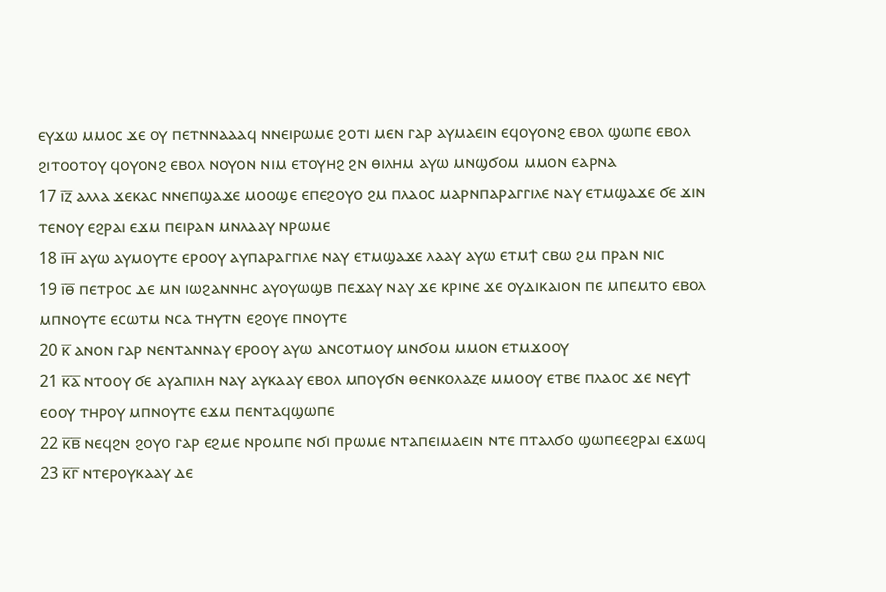ⲉⲩϫⲱ ⲙⲙⲟⲥ ϫⲉ ⲟⲩ ⲡⲉⲧⲛⲛⲁⲁⲁϥ ⲛⲛⲉⲓⲣⲱⲙⲉ ϩⲟⲧⲓ ⲙⲉⲛ ⲅⲁⲣ ⲁⲩⲙⲁⲉⲓⲛ ⲉϥⲟⲩⲟⲛϩ ⲉⲃⲟⲗ ϣⲱⲡⲉ ⲉⲃⲟⲗ ϩⲓⲧⲟⲟⲧⲟⲩ ϥⲟⲩⲟⲛϩ ⲉⲃⲟⲗ ⲛⲟⲩⲟⲛ ⲛⲓⲙ ⲉⲧⲟⲩⲏϩ ϩⲛ ⲑⲓⲗⲏⲙ ⲁⲩⲱ ⲙⲛϣϭⲟⲙ ⲙⲙⲟⲛ ⲉⲁⲣⲛⲁ
17 ⲓ̅ⲍ̅ ⲁⲗⲗⲁ ϫⲉⲕⲁⲥ ⲛⲛⲉⲡϣⲁϫⲉ ⲙⲟⲟϣⲉ ⲉⲡⲉϩⲟⲩⲟ ϩⲙ ⲡⲗⲁⲟⲥ ⲙⲁⲣⲛⲡⲁⲣⲁⲅⲅⲓⲗⲉ ⲛⲁⲩ ⲉⲧⲙϣⲁϫⲉ ϭⲉ ϫⲓⲛ ⲧⲉⲛⲟⲩ ⲉϩⲣⲁⲓ ⲉϫⲙ ⲡⲉⲓⲣⲁⲛ ⲙⲛⲗⲁⲁⲩ ⲛⲣⲱⲙⲉ
18 ⲓ̅ⲏ̅ ⲁⲩⲱ ⲁⲩⲙⲟⲩⲧⲉ ⲉⲣⲟⲟⲩ ⲁⲩⲡⲁⲣⲁⲅⲅⲓⲗⲉ ⲛⲁⲩ ⲉⲧⲙϣⲁϫⲉ ⲗⲁⲁⲩ ⲁⲩⲱ ⲉⲧⲙϯ ⲥⲃⲱ ϩⲙ ⲡⲣⲁⲛ ⲛⲓⲥ
19 ⲓ̅ⲑ̅ ⲡⲉⲧⲣⲟⲥ ⲇⲉ ⲙⲛ ⲓⲱϩⲁⲛⲛⲏⲥ ⲁⲩⲟⲩⲱϣⲃ ⲡⲉϫⲁⲩ ⲛⲁⲩ ϫⲉ ⲕⲣⲓⲛⲉ ϫⲉ ⲟⲩⲇⲓⲕⲁⲓⲟⲛ ⲡⲉ ⲙⲡⲉⲙⲧⲟ ⲉⲃⲟⲗ ⲙⲡⲛⲟⲩⲧⲉ ⲉⲥⲱⲧⲙ ⲛⲥⲁ ⲧⲏⲩⲧⲛ ⲉϩⲟⲩⲉ ⲡⲛⲟⲩⲧⲉ
20 ⲕ̅ ⲁⲛⲟⲛ ⲅⲁⲣ ⲛⲉⲛⲧⲁⲛⲛⲁⲩ ⲉⲣⲟⲟⲩ ⲁⲩⲱ ⲁⲛⲥⲟⲧⲙⲟⲩ ⲙⲛϭⲟⲙ ⲙⲙⲟⲛ ⲉⲧⲙϫⲟⲟⲩ
21 ⲕ̅ⲁ̅ ⲛⲧⲟⲟⲩ ϭⲉ ⲁⲩⲁⲡⲓⲗⲏ ⲛⲁⲩ ⲁⲩⲕⲁⲁⲩ ⲉⲃⲟⲗ ⲙⲡⲟⲩϭⲛ ⲑⲉⲛⲕⲟⲗⲁⲍⲉ ⲙⲙⲟⲟⲩ ⲉⲧⲃⲉ ⲡⲗⲁⲟⲥ ϫⲉ ⲛⲉⲩϯ ⲉⲟⲟⲩ ⲧⲏⲣⲟⲩ ⲙⲡⲛⲟⲩⲧⲉ ⲉϫⲙ ⲡⲉⲛⲧⲁϥϣⲱⲡⲉ
22 ⲕ̅ⲃ̅ ⲛⲉϥϩⲛ ϩⲟⲩⲟ ⲅⲁⲣ ⲉϩⲙⲉ ⲛⲣⲟⲙⲡⲉ ⲛϭⲓ ⲡⲣⲱⲙⲉ ⲛⲧⲁⲡⲉⲓⲙⲁⲉⲓⲛ ⲛⲧⲉ ⲡⲧⲁⲗϭⲟ ϣⲱⲡⲉⲉϩⲣⲁⲓ ⲉϫⲱϥ
23 ⲕ̅ⲅ̅ ⲛⲧⲉⲣⲟⲩⲕⲁⲁⲩ ⲇⲉ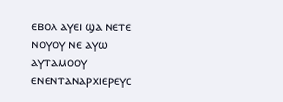ⲉⲃⲟⲗ ⲁⲩⲉⲓ ϣⲁ ⲛⲉⲧⲉ ⲛⲟⲩⲟⲩ ⲛⲉ ⲁⲩⲱ ⲁⲩⲧⲁⲙⲟⲟⲩ ⲉⲛⲉⲛⲧⲁⲛⲁⲣⲭⲓⲉⲣⲉⲩⲥ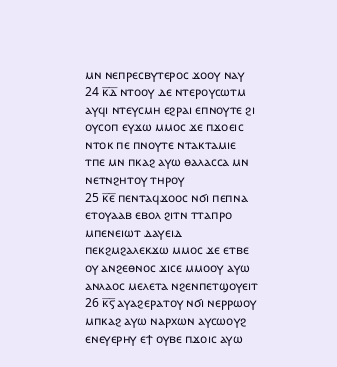ⲙⲛ ⲛⲉⲡⲣⲉⲥⲃⲩⲧⲉⲣⲟⲥ ϫⲟⲟⲩ ⲛⲁⲩ
24 ⲕ̅ⲇ̅ ⲛⲧⲟⲟⲩ ⲇⲉ ⲛⲧⲉⲣⲟⲩⲥⲱⲧⲙ ⲁⲩϥⲓ ⲛⲧⲉⲩⲥⲙⲏ ⲉϩⲣⲁⲓ ⲉⲡⲛⲟⲩⲧⲉ ϩⲓ ⲟⲩⲥⲟⲡ ⲉⲩϫⲱ ⲙⲙⲟⲥ ϫⲉ ⲡϫⲟⲉⲓⲥ ⲛⲧⲟⲕ ⲡⲉ ⲡⲛⲟⲩⲧⲉ ⲛⲧⲁⲕⲧⲁⲙⲓⲉ ⲧⲡⲉ ⲙⲛ ⲡⲕⲁϩ ⲁⲩⲱ ⲑⲁⲗⲁⲥⲥⲁ ⲙⲛ ⲛⲉⲧⲛϩⲏⲧⲟⲩ ⲧⲏⲣⲟⲩ
25 ⲕ̅ⲉ̅ ⲡⲉⲛⲧⲁϥϫⲟⲟⲥ ⲛϭⲓ ⲡⲉⲡⲛⲁ ⲉⲧⲟⲩⲁⲁⲃ ⲉⲃⲟⲗ ϩⲓⲧⲛ ⲧⲧⲁⲡⲣⲟ ⲙⲡⲉⲛⲉⲓⲱⲧ ⲇⲁⲩⲉⲓⲇ ⲡⲉⲕϩⲙϩⲁⲗⲉⲕϫⲱ ⲙⲙⲟⲥ ϫⲉ ⲉⲧⲃⲉ ⲟⲩ ⲁⲛϩⲉⲑⲛⲟⲥ ϫⲓⲥⲉ ⲙⲙⲟⲟⲩ ⲁⲩⲱ ⲁⲛⲗⲁⲟⲥ ⲙⲉⲗⲉⲧⲁ ⲛϩⲉⲛⲡⲉⲧϣⲟⲩⲉⲓⲧ
26 ⲕ̅ⲋ̅ ⲁⲩⲁϩⲉⲣⲁⲧⲟⲩ ⲛϭⲓ ⲛⲉⲣⲣⲱⲟⲩ ⲙⲡⲕⲁϩ ⲁⲩⲱ ⲛⲁⲣⲭⲱⲛ ⲁⲩⲥⲱⲟⲩϩ ⲉⲛⲉⲩⲉⲣⲏⲩ ⲉϯ ⲟⲩⲃⲉ ⲡϫⲟⲓⲥ ⲁⲩⲱ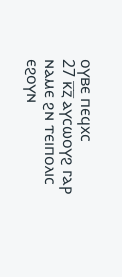ⲟⲩⲃⲉ ⲡⲉϥⲭⲥ
27 ⲕ̅ⲍ̅ ⲁⲩⲥⲱⲟⲩϩ ⲅⲁⲣ ⲛⲁⲙⲉ ϩⲛ ⲧⲉⲓⲡⲟⲗⲓⲥ ⲉϩⲟⲩⲛ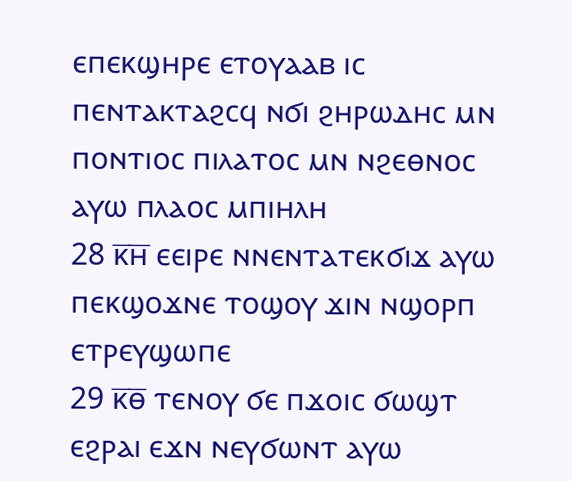ⲉⲡⲉⲕϣⲏⲣⲉ ⲉⲧⲟⲩⲁⲁⲃ ⲓⲥ ⲡⲉⲛⲧⲁⲕⲧⲁϩⲥϥ ⲛϭⲓ ϩⲏⲣⲱⲇⲏⲥ ⲙⲛ ⲡⲟⲛⲧⲓⲟⲥ ⲡⲓⲗⲁⲧⲟⲥ ⲙⲛ ⲛϩⲉⲑⲛⲟⲥ ⲁⲩⲱ ⲡⲗⲁⲟⲥ ⲙⲡⲓⲏⲗⲏ
28 ⲕ̅ⲏ̅ ⲉⲉⲓⲣⲉ ⲛⲛⲉⲛⲧⲁⲧⲉⲕϭⲓϫ ⲁⲩⲱ ⲡⲉⲕϣⲟϫⲛⲉ ⲧⲟϣⲟⲩ ϫⲓⲛ ⲛϣⲟⲣⲡ ⲉⲧⲣⲉⲩϣⲱⲡⲉ
29 ⲕ̅ⲑ̅ ⲧⲉⲛⲟⲩ ϭⲉ ⲡϫⲟⲓⲥ ϭⲱϣⲧ ⲉϩⲣⲁⲓ ⲉϫⲛ ⲛⲉⲩϭⲱⲛⲧ ⲁⲩⲱ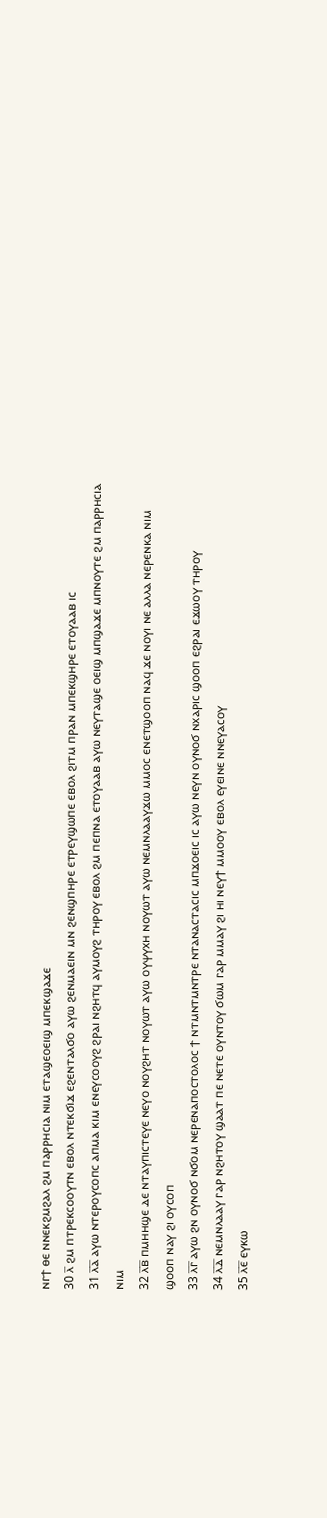ⲛⲅϯ ⲑⲉ ⲛⲛⲉⲕϩⲙϩⲁⲗ ϩⲙ ⲡⲁⲣⲣⲏⲥⲓⲁ ⲛⲓⲙ ⲉⲧⲁϣⲉⲟⲉⲓϣ ⲙⲡⲉⲕϣⲁϫⲉ
30 ⲗ̅ ϩⲙ ⲡⲧⲣⲉⲕⲥⲟⲟⲩⲧⲛ ⲉⲃⲟⲗ ⲛⲧⲉⲕϭⲓϫ ⲉϩⲉⲛⲧⲁⲗϭⲟ ⲁⲩⲱ ϩⲉⲛⲙⲁⲉⲓⲛ ⲙⲛ ϩⲉⲛϣⲡⲏⲣⲉ ⲉⲧⲣⲉⲩϣⲱⲡⲉ ⲉⲃⲟⲗ ϩⲓⲧⲙ ⲡⲣⲁⲛ ⲙⲡⲉⲕϣⲏⲣⲉ ⲉⲧⲟⲩⲁⲁⲃ ⲓⲥ
31 ⲗ̅ⲁ̅ ⲁⲩⲱ ⲛⲧⲉⲣⲟⲩⲥⲟⲡⲥ ⲁⲡⲙⲁ ⲕⲓⲙ ⲉⲛⲉⲩⲥⲟⲟⲩϩ ϩⲣⲁⲓ ⲛϩⲏⲧϥ ⲁⲩⲙⲟⲩϩ ⲧⲏⲣⲟⲩ ⲉⲃⲟⲗ ϩⲙ ⲡⲉⲡⲛⲁ ⲉⲧⲟⲩⲁⲁⲃ ⲁⲩⲱ ⲛⲉⲩⲧⲁϣⲉ ⲟⲉⲓϣ ⲙⲡϣⲁϫⲉ ⲙⲡⲛⲟⲩⲧⲉ ϩⲙ ⲡⲁⲣⲣⲏⲥⲓⲁ ⲛⲓⲙ
32 ⲗ̅ⲃ̅ ⲡⲙⲏⲏϣⲉ ⲇⲉ ⲛⲧⲁⲩⲡⲓⲥⲧⲉⲩⲉ ⲛⲉⲩⲟ ⲛⲟⲩϩⲏⲧ ⲛⲟⲩⲱⲧ ⲁⲩⲱ ⲟⲩⲯⲩⲭⲏ ⲛⲟⲩⲱⲧ ⲁⲩⲱ ⲛⲉⲙⲛⲗⲁⲁⲩϫⲱ ⲙⲙⲟⲥ ⲉⲛⲉⲧϣⲟⲟⲡ ⲛⲁϥ ϫⲉ ⲛⲟⲩⲓ ⲛⲉ ⲁⲗⲗⲁ ⲛⲉⲣⲉⲛⲕⲁ ⲛⲓⲙ ϣⲟⲟⲡ ⲛⲁⲩ ϩⲓ ⲟⲩⲥⲟⲡ
33 ⲗ̅ⲅ̅ ⲁⲩⲱ ϩⲛ ⲟⲩⲛⲟϭ ⲛϭⲟⲙ ⲛⲉⲣⲉⲛⲁⲡⲟⲥⲧⲟⲗⲟⲥ ϯ ⲛⲧⲙⲛⲧⲙⲛⲧⲣⲉ ⲛⲧⲁⲛⲁⲥⲧⲁⲥⲓⲥ ⲙⲡϫⲟⲉⲓⲥ ⲓⲥ ⲁⲩⲱ ⲛⲉⲩⲛ ⲟⲩⲛⲟϭ ⲛⲭⲁⲣⲓⲥ ϣⲟⲟⲡ ⲉϩⲣⲁⲓ ⲉϫⲱⲟⲩ ⲧⲏⲣⲟⲩ
34 ⲗ̅ⲇ̅ ⲛⲉⲙⲛⲗⲁⲁⲩ ⲅⲁⲣ ⲛϩⲏⲧⲟⲩ ϣⲁⲁⲧ ⲡⲉ ⲛⲉⲧⲉ ⲟⲩⲛⲧⲟⲩ ϭⲱⲙ ⲅⲁⲣ ⲙⲙⲁⲩ ϩⲓ ⲏⲓ ⲛⲉⲩϯ ⲙⲙⲟⲟⲩ ⲉⲃⲟⲗ ⲉⲩⲉⲓⲛⲉ ⲛⲛⲉⲩⲁⲥⲟⲩ
35 ⲗ̅ⲉ̅ ⲉⲩⲕⲱ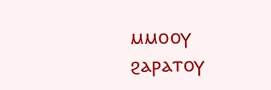ⲙⲙⲟⲟⲩ ϩⲁⲣⲁⲧⲟⲩ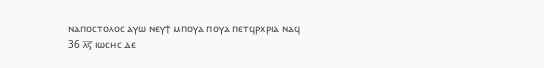ⲛⲁⲡⲟⲥⲧⲟⲗⲟⲥ ⲁⲩⲱ ⲛⲉⲩϯ ⲙⲡⲟⲩⲁ ⲡⲟⲩⲁ ⲡⲉⲧϥⲣⲭⲣⲓⲁ ⲛⲁϥ
36 ⲗ̅ⲋ̅ ⲓⲱⲥⲏⲥ ⲇⲉ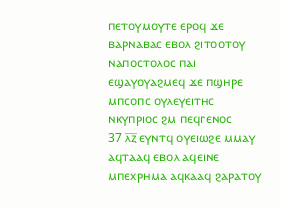ⲡⲉⲧⲟⲩⲙⲟⲩⲧⲉ ⲉⲣⲟϥ ϫⲉ ⲃⲁⲣⲛⲁⲃⲁⲥ ⲉⲃⲟⲗ ϩⲓⲧⲟⲟⲧⲟⲩ ⲛⲁⲡⲟⲥⲧⲟⲗⲟⲥ ⲡⲁⲓ ⲉϣⲁⲩⲟⲩⲁϩⲙⲉϥ ϫⲉ ⲡϣⲏⲣⲉ ⲙⲡⲥⲟⲡⲥ ⲟⲩⲗⲉⲩⲉⲓⲧⲏⲥ ⲛⲕⲩⲡⲣⲓⲟⲥ ϩⲙ ⲡⲉϥⲅⲉⲛⲟⲥ
37 ⲗ̅ⲍ̅ ⲉⲩⲛⲧϥ ⲟⲩⲉⲓⲱϩⲉ ⲙⲙⲁⲩ ⲁϥⲧⲁⲁϥ ⲉⲃⲟⲗ ⲁϥⲉⲓⲛⲉ ⲙⲡⲉⲭⲣⲏⲙⲁ ⲁϥⲕⲁⲁϥ ϩⲁⲣⲁⲧⲟⲩ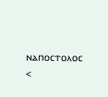ⲛⲁⲡⲟⲥⲧⲟⲗⲟⲥ
<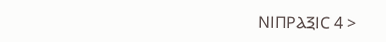ⲚⲒⲠⲢⲀⲜⲒⲤ 4 >